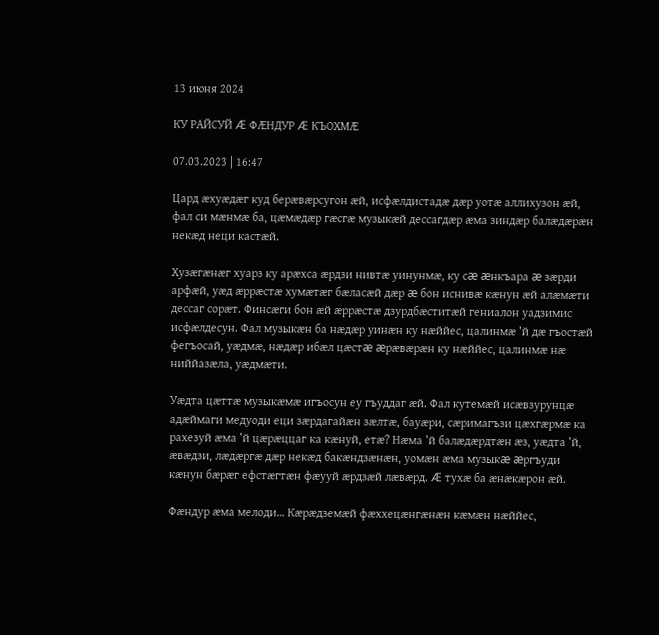13 июня 2024

КУ РАЙСУЙ Æ ФÆНДУР Æ КЪОХМÆ

07.03.2023 | 16:47

Цард æхуæдæг куд берæвæрсугон æй, исфæлдистадæ дæр уотæ аллихузон æй, фал си мæнмæ ба, цæмæдæр гæсгæ музыкæй дессагдæр æма зиндæр балæдæрæн некæд неци кастæй.

Хузæгæнæг хуарз ку арæхса æрдзи нивтæ уинунмæ, ку сæ æнкъара æ зæрди арфæй, уæд æррæстæ хумæтæг бæласæй дæр æ бон иснивæ кæнун æй алæмæти дессаг сорæт. Финсæги бон æй æррæстæ дзурдбæститæй гениалон уадзимис исфæлдесун. Фал музыкæн ба нæдæр уинæн ку нæййес, цалинмæ ’й дæ гъостæй фегъосай, уæдмæ, нæдæр ибæл цæстæ æрæвæрæн ку нæййес, цалинмæ нæ ниййазæла, уæдмæти.

Уæдта цæттæ музыкæмæ игъосун еу гъуддаг æй. Фал кутемæй исæвзурунцæ адæймаги медуоди еци зæрдагайæн зæлтæ, бауæри, сæримагъзи цæхгæрмæ ка рахезуй æма ’й цæрæццаг ка кæнуй, етæ? Нæма ’й балæдæрдтæн æз, уæдта ’й, æвæдзи, лæдæргæ дæр некæд бакæндзæнæн, уомæн æма музыкæ æргъуди кæнун бæрæг ефстæгтæн фæууй æрдзæй лæвæрд. Æ тухæ ба æнæкæрон æй.

Фæндур æма мелоди… Кæрæдземæй фæххецæнгæнæн кæмæн нæййес,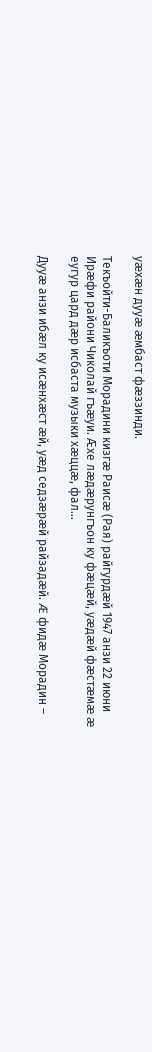уæхæн дууæ æмбаст фæззинди.

Текъойти-Баликъоти Морадини кизгæ Раисæ (Рая) райгурдæй 1947 анзи 22 июни Ирæфи райони Чиколай гъæуи. Æхе лæдæрунгъон ку фæцæй, уæдæй фæстæмæ æ еугур цард дæр исбаста музыки хæццæ, фал…

Дууæ анзи ибæл ку исæнхæст æй, уæд седзæрæй райзадæй. Æ фидæ Морадин –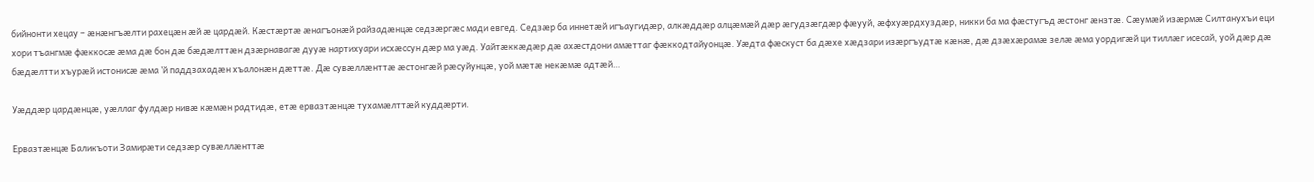бийнонти хецау – æнæнгъæлти рахецæн æй æ цардæй. Кæстæртæ æнагъонæй райзадæнцæ седзæргæс мади евгед. Седзæр ба иннетæй игъаугидæр, алкæддæр алцæмæй дæр æгудзæгдæр фæууй, æфхуæрдхуздæр, никки ба ма фæстугъд æстонг æнзтæ. Сæумæй изæрмæ Силтанухъи еци хори тъангмæ фæккосæ æма дæ бон дæ бæдæлттæн дзæрнавагæ дууæ нартихуари исхæссун дæр ма уæд. Уайтæккæдæр дæ ахæстдони амæттаг фæккодтайуонцæ. Уæдта фæскуст ба дæхе хæдзари изæргъудтæ кæнæ, дæ дзæхæрамæ зелæ æма уордигæй ци тиллæг исесай, уой дæр дæ бæдæлтти хъурæй истонисæ æма ’й паддзахадæн хъалонæн дæттæ. Дæ сувæллæнттæ æстонгæй рæсуйунцæ, уой мæтæ некæмæ адтæй…

Уæддæр цардæнцæ, уæллаг фулдæр нивæ кæмæн радтидæ, етæ ервазтæнцæ тухамæлттæй куддæрти.

Ервазтæнцæ Баликъоти Замирæти седзæр сувæллæнттæ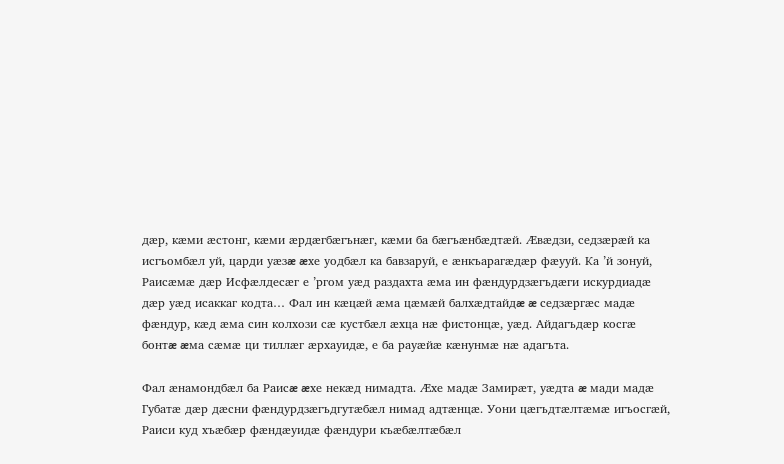дæр, кæми æстонг, кæми æрдæгбæгънæг, кæми ба бæгъæнбæдтæй. Æвæдзи, седзæрæй ка исгъомбæл уй, царди уæзæ æхе уодбæл ка бавзаруй, е æнкъарагæдæр фæууй. Ка ’й зонуй, Раисæмæ дæр Исфæлдесæг е ’ргом уæд раздахта æма ин фæндурдзæгъдæги искурдиадæ дæр уæд исаккаг кодта… Фал ин кæцæй æма цæмæй балхæдтайдæ æ седзæргæс мадæ фæндур, кæд æма син колхози сæ кустбæл æхца нæ фистонцæ, уæд. Айдагъдæр косгæ бонтæ æма сæмæ ци тиллæг æрхауидæ, е ба рауæйæ кæнунмæ нæ адагъта.

Фал æнамондбæл ба Раисæ æхе некæд нимадта. Æхе мадæ Замирæт, уæдта æ мади мадæ Губатæ дæр дæсни фæндурдзæгъдгутæбæл нимад адтæнцæ. Уони цæгъдтæлтæмæ игъосгæй, Раиси куд хъæбæр фæндæуидæ фæндури къæбæлтæбæл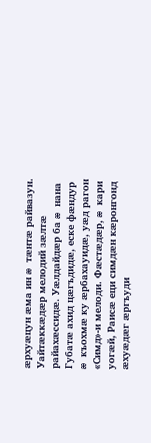æрхуæцун æма ин æ тæнтæ райвазун. Уайтæккæдæр мелодий зæлтæ райахæссидæ. Уæлдайдæр ба æ нана Губатæ ахид цæгъдидæ, еске фæндур æ къохмæ ку æрбахауидæ, уæд рагон «Симд»-и мелоди. Фæстæдæр, æ кари уогæй, Раисæ еци симдæн кæронгонд æхуæдæг æргъуди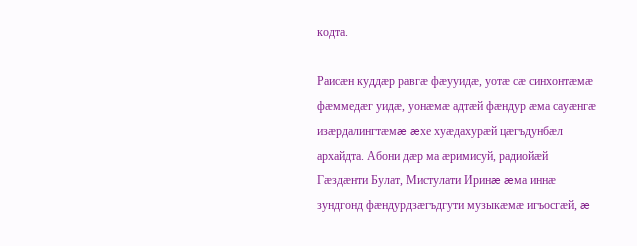кодта.

Раисæн куддæр равгæ фæууидæ, уотæ сæ синхонтæмæ фæммедæг уидæ, уонæмæ адтæй фæндур æма сауæнгæ изæрдалингтæмæ æхе хуæдахурæй цæгъдунбæл архайдта. Абони дæр ма æримисуй, радиойæй Гæздæнти Булат, Мистулати Иринæ æма иннæ зундгонд фæндурдзæгъдгути музыкæмæ игъосгæй, æ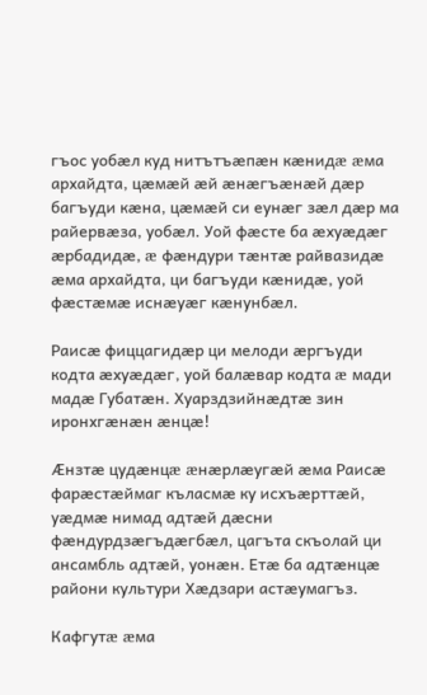гъос уобæл куд нитътъæпæн кæнидæ æма архайдта, цæмæй æй æнæгъæнæй дæр багъуди кæна, цæмæй си еунæг зæл дæр ма райервæза, уобæл. Уой фæсте ба æхуæдæг æрбадидæ, æ фæндури тæнтæ райвазидæ æма архайдта, ци багъуди кæнидæ, уой фæстæмæ иснæуæг кæнунбæл.

Раисæ фиццагидæр ци мелоди æргъуди кодта æхуæдæг, уой балæвар кодта æ мади мадæ Губатæн. Хуарздзийнæдтæ зин иронхгæнæн æнцæ!

Æнзтæ цудæнцæ æнæрлæугæй æма Раисæ фарæстæймаг къласмæ ку исхъæрттæй, уæдмæ нимад адтæй дæсни фæндурдзæгъдæгбæл, цагъта скъолай ци ансамбль адтæй, уонæн. Етæ ба адтæнцæ райони культури Хæдзари астæумагъз.

Кафгутæ æма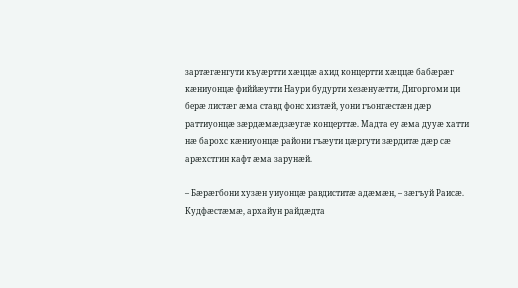зартæгæнгути къуæртти хæццæ ахид концертти хæццæ бабæрæг кæниуонцæ фиййæутти Наури будурти хезæнуæтти, Дигоргоми ци берæ листæг æма ставд фонс хизтæй, уони гъонгæстæн дæр раттиуонцæ зæрдæмæдзæугæ концерттæ. Мадта еу æма дууæ хатти нæ барохс кæниуонцæ райони гъæути цæргути зæрдитæ дæр сæ арæхстгин кафт æма зарунæй.

– Бæрæгбони хузæн уиуонцæ равдиститæ адæмæн, – зæгъуй Раисæ. Кудфæстæмæ, архайун райдæдта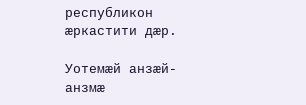республикон æркастити дæр.

Уотемæй анзæй-анзмæ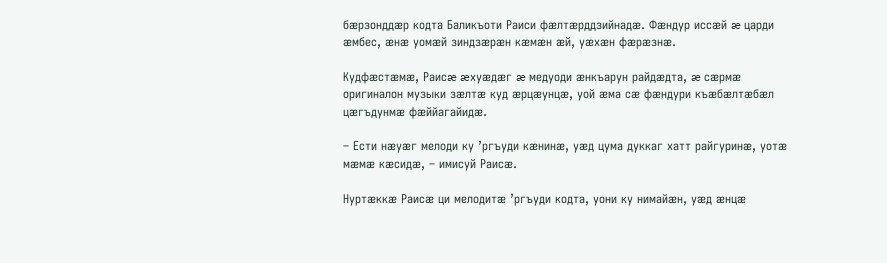бæрзонддæр кодта Баликъоти Раиси фæлтæрддзийнадæ. Фæндур иссæй æ царди æмбес, æнæ уомæй зиндзæрæн кæмæн æй, уæхæн фæрæзнæ.

Кудфæстæмæ, Раисæ æхуæдæг æ медуоди æнкъарун райдæдта, æ сæрмæ оригиналон музыки зæлтæ куд æрцæунцæ, уой æма сæ фæндури къæбæлтæбæл цæгъдунмæ фæййагайидæ.

– Ести нæуæг мелоди ку ’ргъуди кæнинæ, уæд цума дуккаг хатт райгуринæ, уотæ мæмæ кæсидæ, – имисуй Раисæ.

Нуртæккæ Раисæ ци мелодитæ ’ргъуди кодта, уони ку нимайæн, уæд æнцæ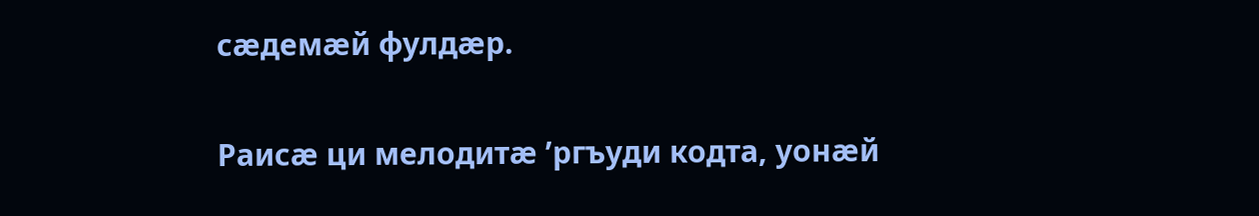сæдемæй фулдæр.

Раисæ ци мелодитæ ’ргъуди кодта, уонæй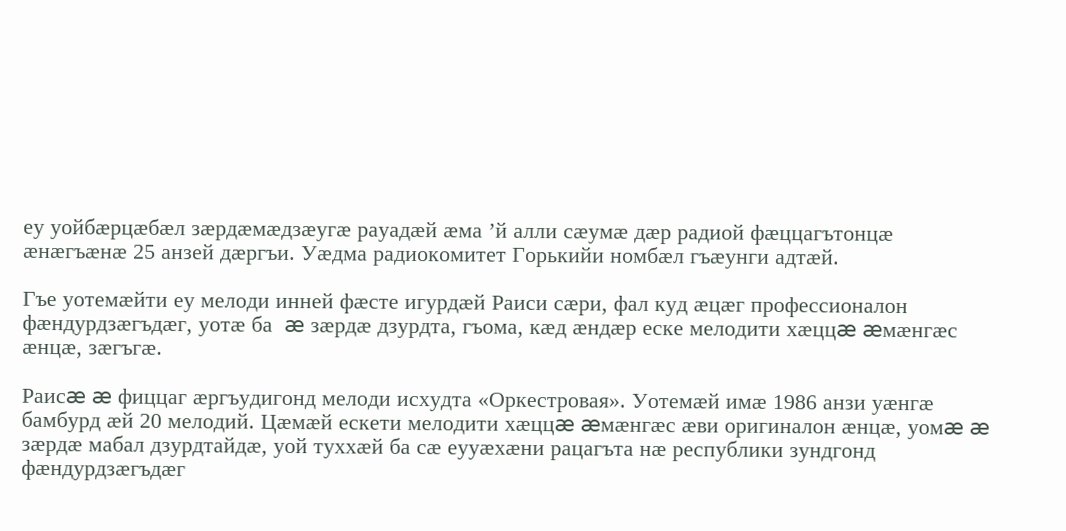еу уойбæрцæбæл зæрдæмæдзæугæ рауадæй æма ’й алли сæумæ дæр радиой фæццагътонцæ æнæгъæнæ 25 анзей дæргъи. Уæдма радиокомитет Горькийи номбæл гъæунги адтæй.

Гъе уотемæйти еу мелоди инней фæсте игурдæй Раиси сæри, фал куд æцæг профессионалон  фæндурдзæгъдæг, уотæ ба  æ зæрдæ дзурдта, гъома, кæд æндæр еске мелодити хæццæ æмæнгæс æнцæ, зæгъгæ.

Раисæ æ фиццаг æргъудигонд мелоди исхудта «Оркестровая». Уотемæй имæ 1986 анзи уæнгæ бамбурд æй 20 мелодий. Цæмæй ескети мелодити хæццæ æмæнгæс æви оригиналон æнцæ, уомæ æ зæрдæ мабал дзурдтайдæ, уой туххæй ба сæ еууæхæни рацагъта нæ республики зундгонд фæндурдзæгъдæг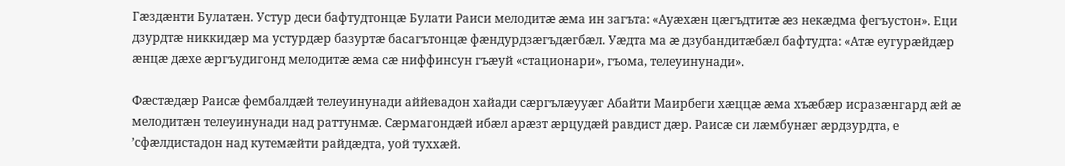Гæздæнти Булатæн. Устур деси бафтудтонцæ Булати Раиси мелодитæ æма ин загъта: «Ауæхæн цæгъдтитæ æз некæдма фегъустон». Еци дзурдтæ никкидæр ма устурдæр базуртæ басагътонцæ фæндурдзæгъдæгбæл. Уæдта ма æ дзубандитæбæл бафтудта: «Атæ еугурæйдæр æнцæ дæхе æргъудигонд мелодитæ æма сæ ниффинсун гъæуй «стационари», гъома, телеуинунади».

Фæстæдæр Раисæ фембалдæй телеуинунади аййевадон хайади сæргълæууæг Абайти Маирбеги хæццæ æма хъæбæр исразæнгард æй æ мелодитæн телеуинунади над раттунмæ. Сæрмагондæй ибæл арæзт æрцудæй равдист дæр. Раисæ си лæмбунæг æрдзурдта, е ’сфæлдистадон над кутемæйти райдæдта, уой туххæй.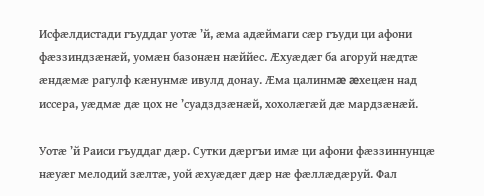Исфæлдистади гъуддаг уотæ ’й, æма адæймаги сæр гъуди ци афони фæззиндзæнæй, уомæн базонæн нæййес. Æхуæдæг ба агоруй нæдтæ æндæмæ рагулф кæнунмæ ивулд донау. Æма цалинмæ æхецæн над иссера, уæдмæ дæ цох не ’суадздзæнæй, хохолæгæй дæ мардзæнæй.

Уотæ ’й Раиси гъуддаг дæр. Сутки дæргъи имæ ци афони фæззиннунцæ нæуæг мелодий зæлтæ, уой æхуæдæг дæр нæ фæллæдæруй. Фал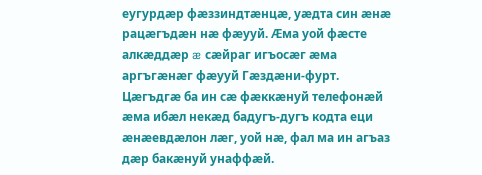еугурдæр фæззиндтæнцæ, уæдта син æнæ рацæгъдæн нæ фæууй. Æма уой фæсте алкæддæр æ сæйраг игъосæг æма аргъгæнæг фæууй Гæздæни-фурт. Цæгъдгæ ба ин сæ фæккæнуй телефонæй æма ибæл некæд бадугъ-дугъ кодта еци æнæевдæлон лæг, уой нæ, фал ма ин агъаз дæр бакæнуй унаффæй.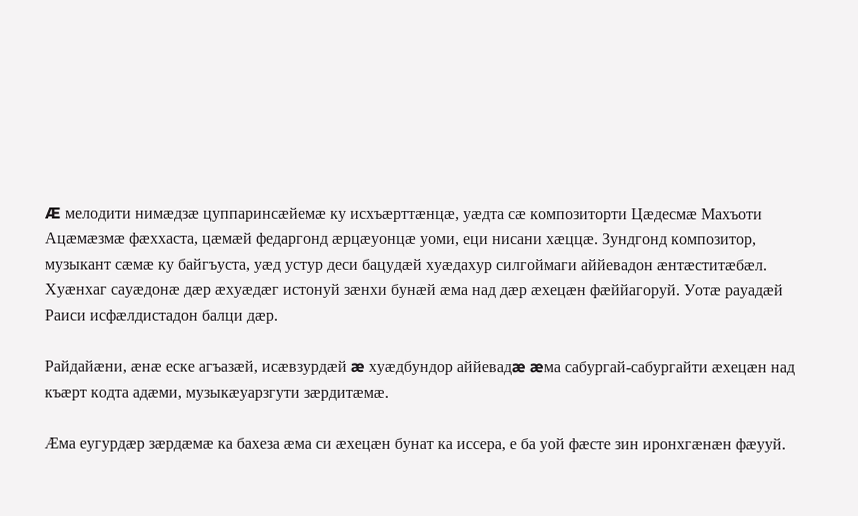Æ мелодити нимæдзæ цуппаринсæйемæ ку исхъæрттæнцæ, уæдта сæ композиторти Цæдесмæ Махъоти Ацæмæзмæ фæххаста, цæмæй федаргонд æрцæуонцæ уоми, еци нисани хæццæ. Зундгонд композитор, музыкант сæмæ ку байгъуста, уæд устур деси бацудæй хуæдахур силгоймаги аййевадон æнтæститæбæл. Хуæнхаг сауæдонæ дæр æхуæдæг истонуй зæнхи бунæй æма над дæр æхецæн фæййагоруй. Уотæ рауадæй Раиси исфæлдистадон балци дæр.

Райдайæни, æнæ еске агъазæй, исæвзурдæй æ хуæдбундор аййевадæ æма сабургай-сабургайти æхецæн над къæрт кодта адæми, музыкæуарзгути зæрдитæмæ.

Æма еугурдæр зæрдæмæ ка бахеза æма си æхецæн бунат ка иссера, е ба уой фæсте зин иронхгæнæн фæууй.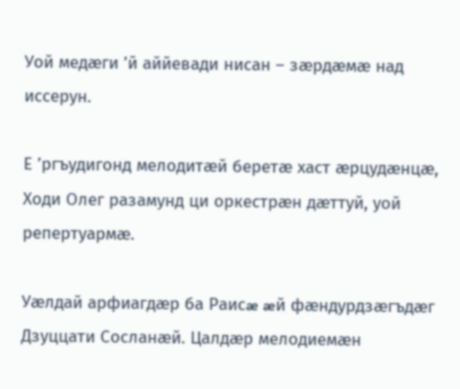Уой медæги ’й аййевади нисан – зæрдæмæ над иссерун.

Е ’ргъудигонд мелодитæй беретæ хаст æрцудæнцæ, Ходи Олег разамунд ци оркестрæн дæттуй, уой репертуармæ.

Уæлдай арфиагдæр ба Раисæ æй фæндурдзæгъдæг Дзуццати Сосланæй. Цалдæр мелодиемæн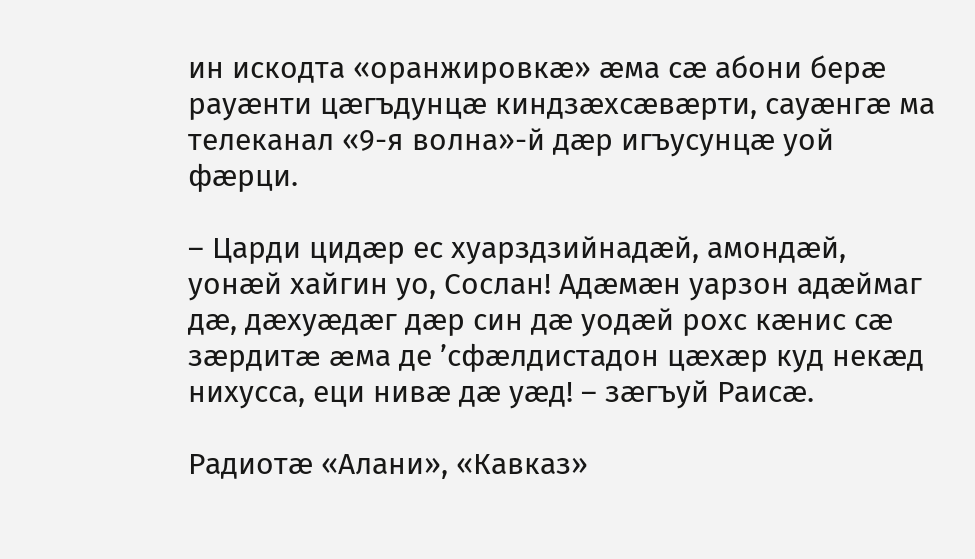ин искодта «оранжировкæ» æма сæ абони берæ рауæнти цæгъдунцæ киндзæхсæвæрти, сауæнгæ ма телеканал «9-я волна»-й дæр игъусунцæ уой фæрци.

– Царди цидæр ес хуарздзийнадæй, амондæй, уонæй хайгин уо, Сослан! Адæмæн уарзон адæймаг дæ, дæхуæдæг дæр син дæ уодæй рохс кæнис сæ зæрдитæ æма де ’сфæлдистадон цæхæр куд некæд нихусса, еци нивæ дæ уæд! – зæгъуй Раисæ.

Радиотæ «Алани», «Кавказ»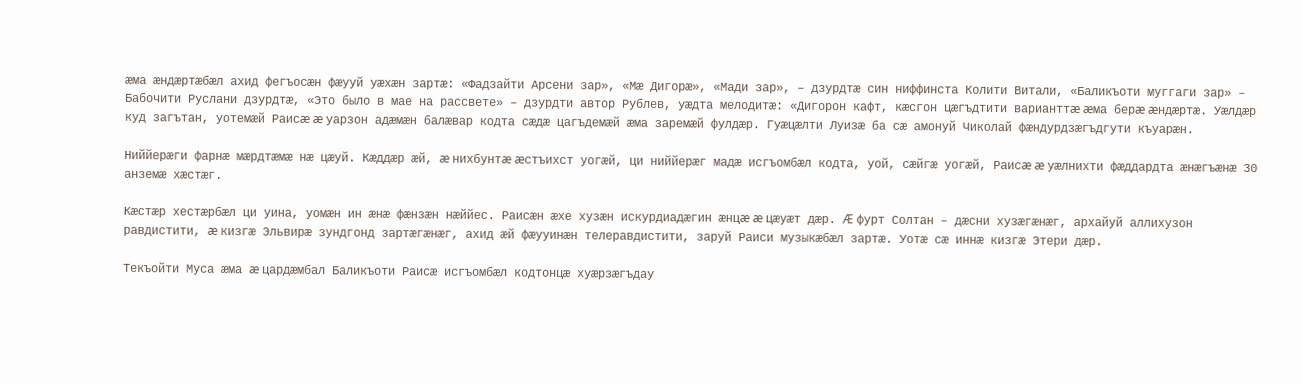æма æндæртæбæл ахид фегъосæн фæууй уæхæн зартæ: «Фадзайти Арсени зар», «Мæ Дигорæ», «Мади зар», – дзурдтæ син ниффинста Колити Витали, «Баликъоти муггаги зар» – Бабочити Руслани дзурдтæ, «Это было в мае на рассвете» – дзурдти автор Рублев, уæдта мелодитæ: «Дигорон кафт, кæсгон цæгъдтити варианттæ æма берæ æндæртæ. Уæлдæр куд загътан, уотемæй Раисæ æ уарзон адæмæн балæвар кодта сæдæ цагъдемæй æма заремæй фулдæр. Гуæцæлти Луизæ ба сæ амонуй Чиколай фæндурдзæгъдгути къуарæн.

Ниййерæги фарнæ мæрдтæмæ нæ цæуй. Кæддæр æй, æ нихбунтæ æстъихст уогæй, ци ниййерæг мадæ исгъомбæл кодта, уой, сæйгæ уогæй, Раисæ æ уæлнихти фæддардта æнæгъæнæ 30 анземæ хæстæг.

Кæстæр хестæрбæл ци уина, уомæн ин æнæ фæнзæн нæййес. Раисæн æхе хузæн искурдиадæгин æнцæ æ цæуæт дæр. Æ фурт Солтан – дæсни хузæгæнæг, архайуй аллихузон равдистити, æ кизгæ Эльвирæ зундгонд зартæгæнæг, ахид æй фæууинæн телеравдистити, заруй Раиси музыкæбæл зартæ. Уотæ сæ иннæ кизгæ Этери дæр.

Текъойти Муса æма æ цардæмбал Баликъоти Раисæ исгъомбæл кодтонцæ хуæрзæгъдау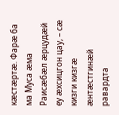кæстæртæ. Фарæ ба ма Муса æма Раисæбæл æрцудæй еу æхсицгон цау, – сæ кизги кизгæ æнтæстгинæй равардта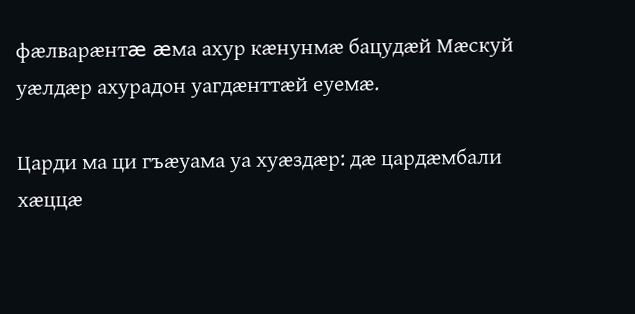фæлварæнтæ æма ахур кæнунмæ бацудæй Мæскуй уæлдæр ахурадон уагдæнттæй еуемæ.

Царди ма ци гъæуама уа хуæздæр: дæ цардæмбали хæццæ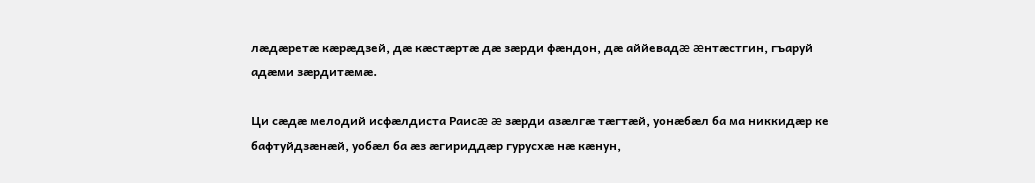лæдæретæ кæрæдзей, дæ кæстæртæ дæ зæрди фæндон, дæ аййевадæ æнтæстгин, гъаруй адæми зæрдитæмæ.

Ци сæдæ мелодий исфæлдиста Раисæ æ зæрди азæлгæ тæгтæй, уонæбæл ба ма никкидæр ке бафтуйдзæнæй, уобæл ба æз æгириддæр гурусхæ нæ кæнун,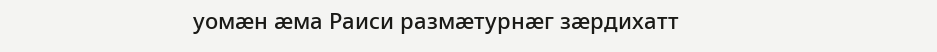уомæн æма Раиси размæтурнæг зæрдихатт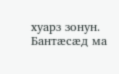хуарз зонун. Бантæсæд ма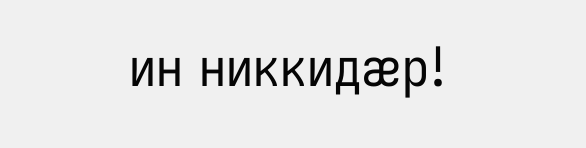ин никкидæр!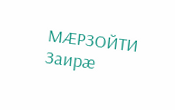МÆРЗОЙТИ Заирæ